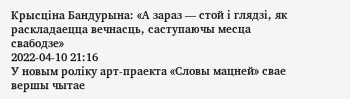Крысціна Бандурына: «А зараз — стой і глядзі, як раскладаецца вечнасць, саступаючы месца свабодзе»
2022-04-10 21:16
У новым роліку арт-праекта «Словы мацней» свае вершы чытае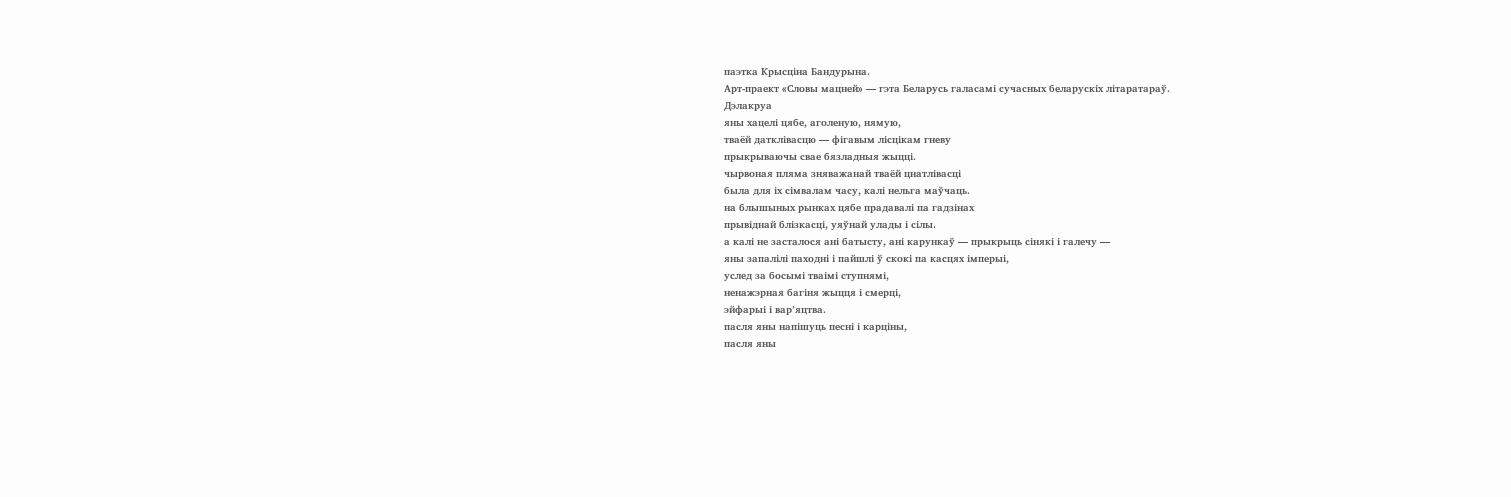паэтка Крысціна Бандурына.
Арт-праект «Словы мацней» — гэта Беларусь галасамі сучасных беларускіх літаратараў.
Дэлакруа
яны хацелі цябе, аголеную, нямую,
тваёй датклівасцю — фігавым лісцікам гневу
прыкрываючы свае бязладныя жыцці.
чырвоная пляма зняважанай тваёй цнатлівасці
была для іх сімвалам часу, калі нельга маўчаць.
на блышыных рынках цябе прадавалі па гадзінах
прывіднай блізкасці, уяўнай улады і сілы.
а калі не засталося ані батысту, ані карункаў — прыкрыць сінякі і галечу —
яны запалілі паходні і пайшлі ў скокі па касцях імперыі,
услед за босымі тваімі ступнямі,
ненажэрная багіня жыцця і смерці,
эйфарыі і вар’яцтва.
пасля яны напішуць песні і карціны,
пасля яны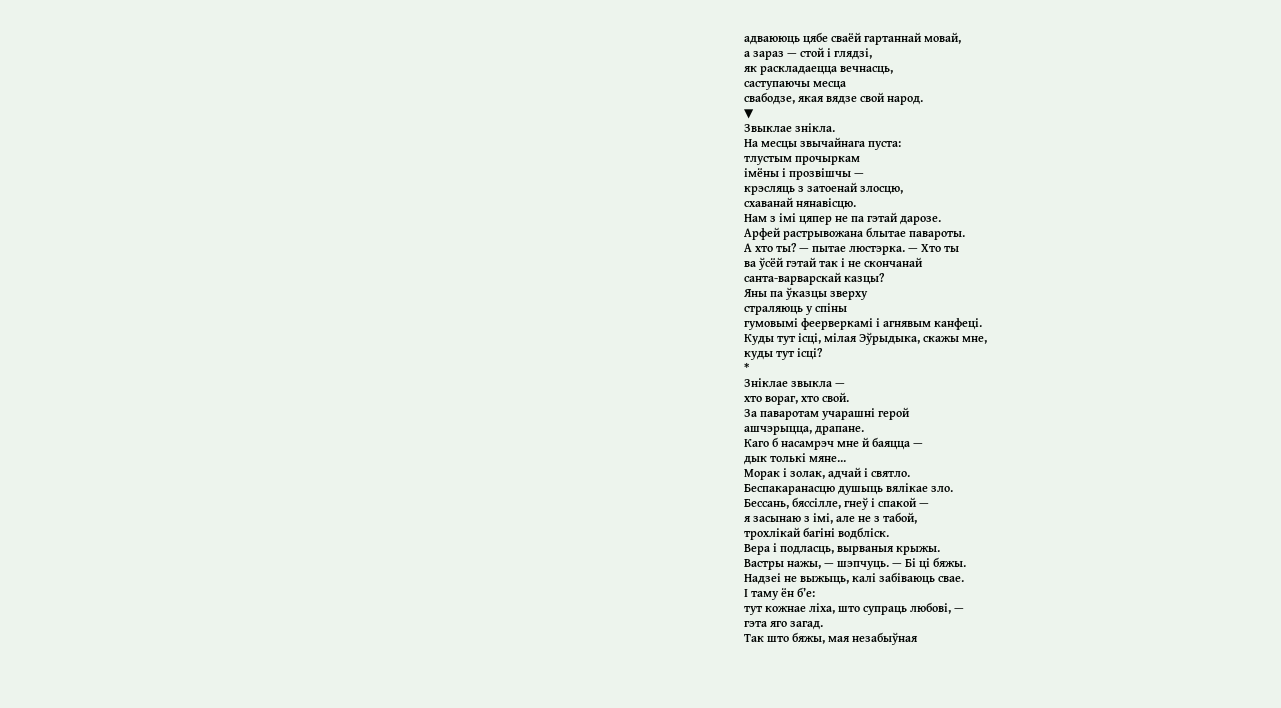адваююць цябе сваёй гартаннай мовай,
а зараз — стой і глядзі,
як раскладаецца вечнасць,
саступаючы месца
свабодзе, якая вядзе свой народ.
▼
Звыклае знікла.
На месцы звычайнага пуста:
тлустым прочыркам
імёны і прозвішчы —
крэсляць з затоенай злосцю,
схаванай нянавісцю.
Нам з імі цяпер не па гэтай дарозе.
Арфей растрывожана блытае павароты.
А хто ты? — пытае люстэрка. — Хто ты
ва ўсёй гэтай так і не скончанай
санта-варварскай казцы?
Яны па ўказцы зверху
страляюць у спіны
гумовымі феерверкамі і агнявым канфеці.
Куды тут ісці, мілая Эўрыдыка, скажы мне,
куды тут ісці?
*
Зніклае звыкла —
хто вораг, хто свой.
За паваротам учарашні герой
ашчэрыцца, драпане.
Каго б насамрэч мне й баяцца —
дык толькі мяне...
Морак і золак, адчай і святло.
Беспакаранасцю душыць вялікае зло.
Бессань, бяссілле, гнеў і спакой —
я засынаю з імі, але не з табой,
трохлікай багіні водбліск.
Вера і подласць, вырваныя крыжы.
Вастры нажы, — шэпчуць. — Бі ці бяжы.
Надзеі не выжыць, калі забіваюць свае.
І таму ён б’е:
тут кожнае ліха, што супраць любові, —
гэта яго загад.
Так што бяжы, мая незабыўная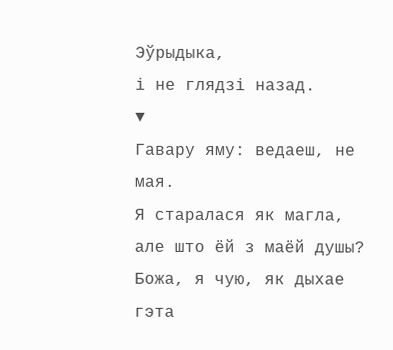Эўрыдыка,
і не глядзі назад.
▼
Гавару яму: ведаеш, не мая.
Я старалася як магла, але што ёй з маёй душы?
Божа, я чую, як дыхае гэта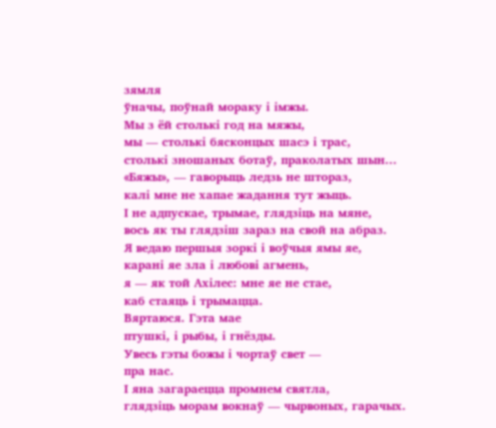зямля
ўначы, поўнай мораку і імжы.
Мы з ёй столькі год на мяжы,
мы — столькі бясконцых шасэ і трас,
столькі зношаных ботаў, праколатых шын...
«Бяжы», — гаворыць ледзь не штораз,
калі мне не хапае жадання тут жыць.
І не адпускае, трымае, глядзіць на мяне,
вось як ты глядзіш зараз на свой на абраз.
Я ведаю першыя зоркі і воўчыя ямы яе,
карані яе зла і любові агмень,
я — як той Ахілес: мне яе не стае,
каб стаяць і трымацца.
Вяртаюся. Гэта мае
птушкі, і рыбы, і гнёзды.
Увесь гэты божы і чортаў свет —
пра нас.
І яна загараецца промнем святла,
глядзіць морам вокнаў — чырвоных, гарачых.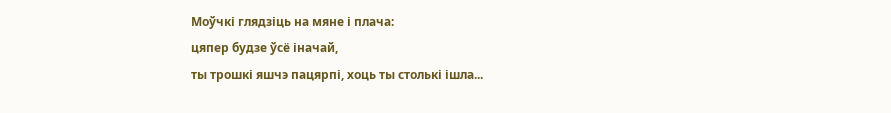Моўчкі глядзіць на мяне і плача:
цяпер будзе ўсё іначай,
ты трошкі яшчэ пацярпі, хоць ты столькі ішла...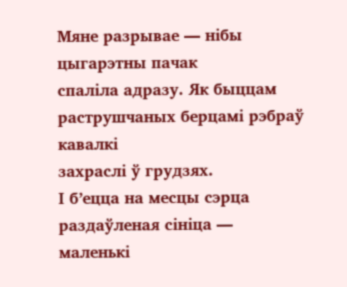Мяне разрывае — нібы цыгарэтны пачак
спаліла адразу. Як быццам
раструшчаных берцамі рэбраў кавалкі
захраслі ў грудзях.
І б’ецца на месцы сэрца раздаўленая сініца —
маленькі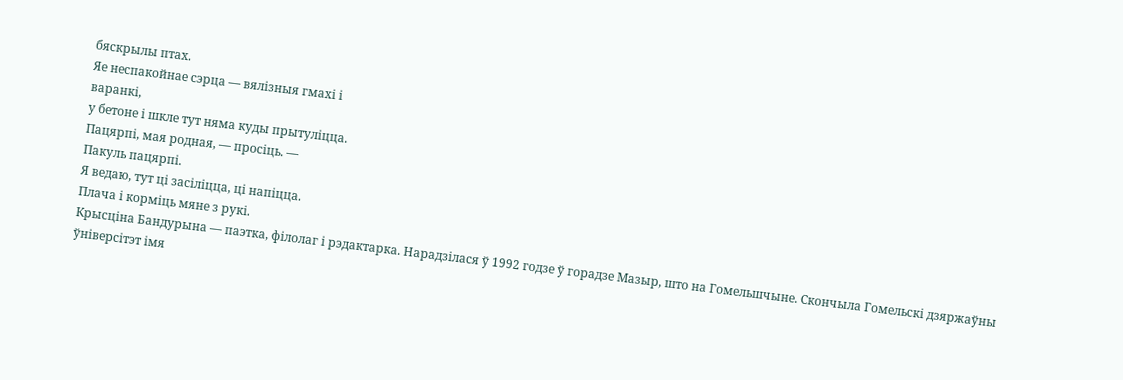бяскрылы птах.
Яе неспакойнае сэрца — вялізныя гмахі і
варанкі,
у бетоне і шкле тут няма куды прытуліцца.
Пацярпі, мая родная, — просіць. —
Пакуль пацярпі.
Я ведаю, тут ці засіліцца, ці напіцца.
Плача і корміць мяне з рукі.
Крысціна Бандурына — паэтка, філолаг і рэдактарка. Нарадзілася ў 1992 годзе ў горадзе Мазыр, што на Гомельшчыне. Скончыла Гомельскі дзяржаўны ўніверсітэт імя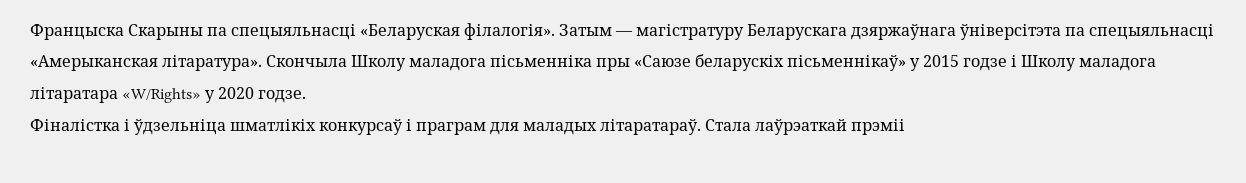Францыска Скарыны па спецыяльнасці «Беларуская філалогія». Затым — магістратуру Беларускага дзяржаўнага ўніверсітэта па спецыяльнасці «Амерыканская літаратура». Скончыла Школу маладога пісьменніка пры «Саюзе беларускіх пісьменнікаў» у 2015 годзе і Школу маладога літаратара «W/Rights» у 2020 годзе.
Фіналістка і ўдзельніца шматлікіх конкурсаў і праграм для маладых літаратараў. Стала лаўрэаткай прэміі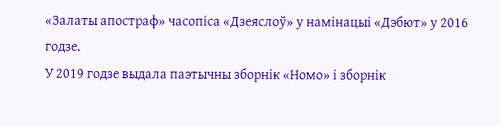«Залаты апостраф» часопіса «Дзеяслоў» у намінацыі «Дэбют» у 2016 годзе.
У 2019 годзе выдала паэтычны зборнік «Номо» і зборнік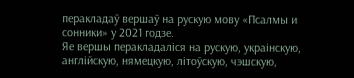перакладаў вершаў на рускую мову «Псалмы и сонники» у 2021 годзе.
Яе вершы перакладаліся на рускую, украінскую, англійскую, нямецкую, літоўскую, чэшскую,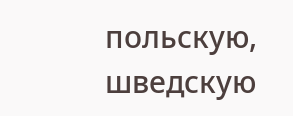польскую, шведскую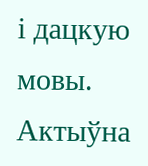і дацкую мовы.
Актыўна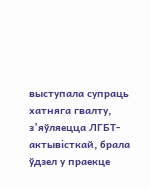выступала супраць хатняга гвалту, з’яўляецца ЛГБТ-актывісткай, брала ўдзел у праекце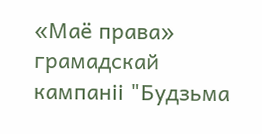«Маё права» грамадскай кампаніі "Будзьма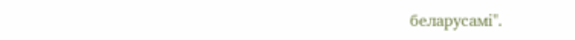беларусамі".